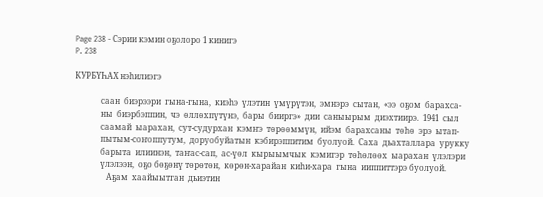Page 238 - Сэрии кэмин оҕолоро 1 кинигэ
P. 238

КУРБҮҺАХ нэһилиэгэ

             саан  биэрээри  гына-гына,  киэһэ  үлэтин  үмүрүтэн,  эмнэрэ  сытан,  «ээ  оҕом  барахса-
             ны  биэрбэппин,  чэ  өллөхпүтүнэ,  бары  бииргэ»  дии  саныырым  диэхтиирэ.  1941  сыл
             саамай  ыарахан,  сут-судурхан  кэмҥэ  төрөөммүн,  ийэм  барахсаны  төһө  эрэ  ытап-
             пытым-соҥоппутум,  доруобуйатын  кэбирэппитим  буолуой.  Саха  дьахталлара  урукку
             барыта  илиинэн,  таҥас-сап,  ас-үөл  кырыымчык  кэмигэр  төһөлөөх  ыарахан  үлэлэри
             үлэлээн,  оҕо бөҕөнү төрөтөн,  көрөн-харайан  киһи-хара  гына  ииппиттэрэ буолуой.
                Аҕам  хаайыытган  дьиэтин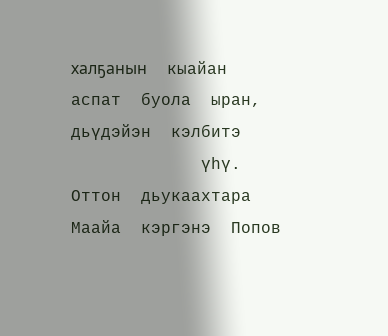халҕанын  кыайан  аспат  буола  ыран,  дьүдэйэн  кэлбитэ
             үһү.  Оттон  дьукаахтара  Маайа  кэргэнэ  Попов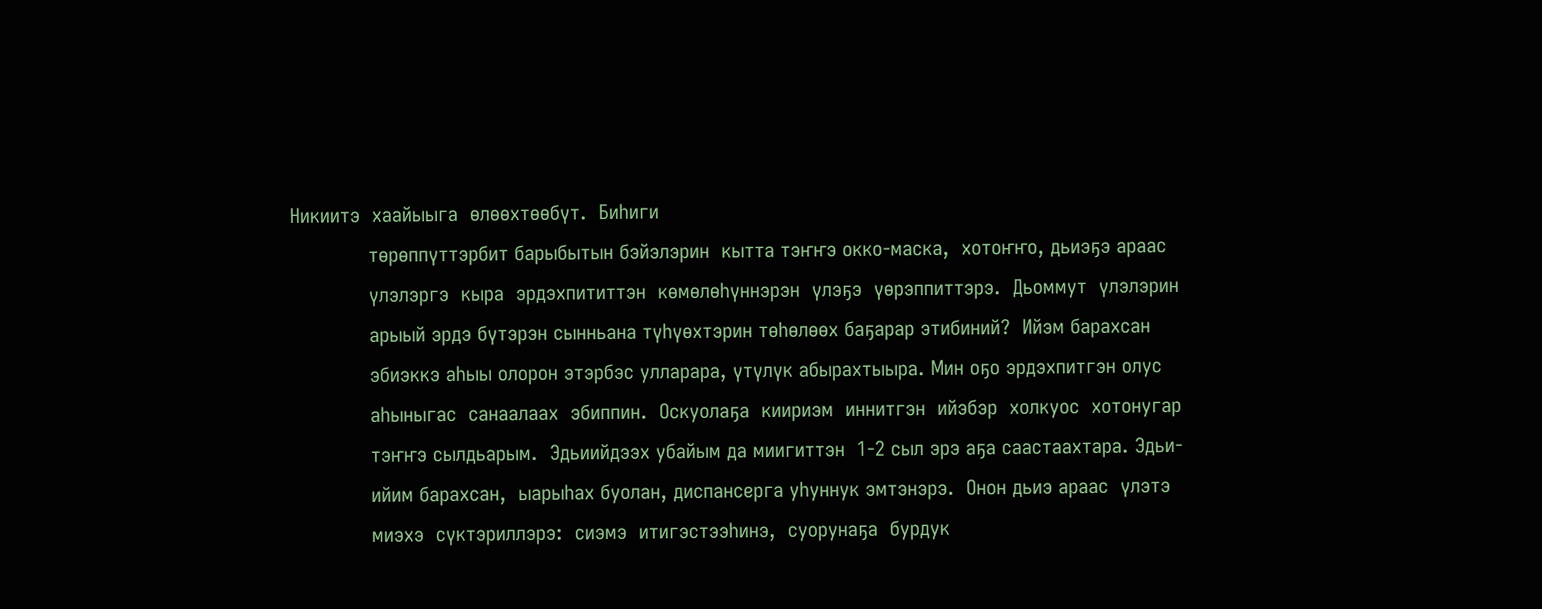Никиитэ  хаайыыга  өлөөхтөөбүт.  Биһиги
             төрөппүттэрбит барыбытын бэйэлэрин  кытта тэҥҥэ окко-маска,  хотоҥҥо, дьиэҕэ араас
             үлэлэргэ  кыра  эрдэхпититтэн  көмөлөһүннэрэн  үлэҕэ  үөрэппиттэрэ.  Дьоммут  үлэлэрин
             арыый эрдэ бүтэрэн сынньана түһүөхтэрин төһөлөөх баҕарар этибиний?  Ийэм барахсан
             эбиэккэ аһыы олорон этэрбэс улларара, үтүлүк абырахтыыра. Мин оҕо эрдэхпитгэн олус
             аһыныгас  санаалаах  эбиппин.  Оскуолаҕа  киириэм  иннитгэн  ийэбэр  холкуос  хотонугар
             тэҥҥэ сылдьарым.  Эдьиийдээх убайым да миигиттэн  1-2 сыл эрэ аҕа саастаахтара. Эдьи-
             ийим барахсан,  ыарыһах буолан, диспансерга уһуннук эмтэнэрэ.  Онон дьиэ араас  үлэтэ
             миэхэ  сүктэриллэрэ:  сиэмэ  итигэстээһинэ,  суорунаҕа  бурдук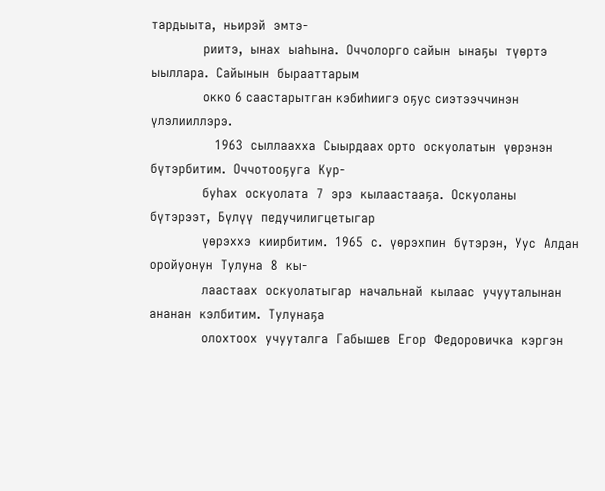тардыыта,  ньирэй  эмтэ-
             риитэ,  ынах  ыаһына.  Оччолорго сайын  ынаҕы  түөртэ  ыыллара.  Сайынын  бырааттарым
             окко 6 саастарытган кэбиһиигэ оҕус сиэтээччинэн  үлэлииллэрэ.
                1963  сыллаахха  Сыырдаах орто  оскуолатын  үөрэнэн  бүтэрбитим.  Оччотооҕуга  Кур-
             буһах  оскуолата  7  эрэ  кылаастааҕа.  Оскуоланы  бүтэрээт,  Бүлүү  педучилигцетыгар
             үөрэххэ  киирбитим.  1965  с.  үөрэхпин  бүтэрэн,  Уус  Алдан  оройуонун  Тулуна  8  кы-
             лаастаах  оскуолатыгар  начальнай  кылаас  учууталынан  ананан  кэлбитим.  Тулунаҕа
             олохтоох  учууталга  Габышев  Егор  Федоровичка  кэргэн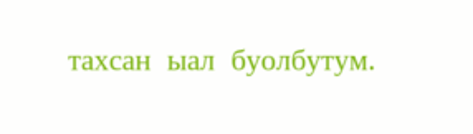тахсан  ыал  буолбутум.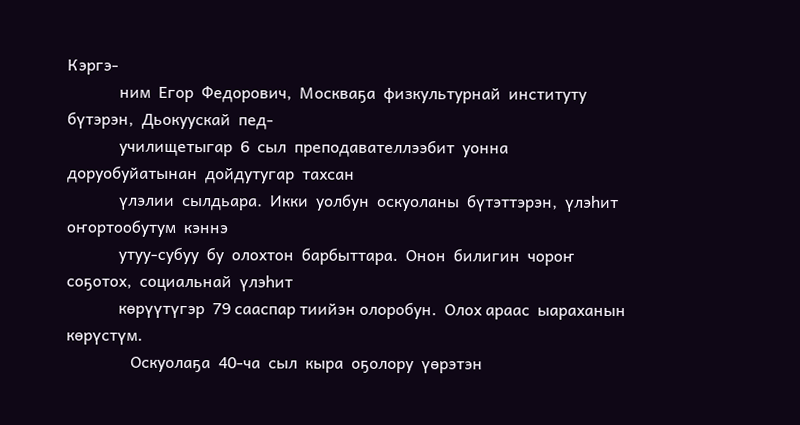Кэргэ-
             ним  Егор  Федорович,  Москваҕа  физкультурнай  институту  бүтэрэн,  Дьокуускай  пед-
             училищетыгар  6  сыл  преподавателлээбит  уонна  доруобуйатынан  дойдутугар  тахсан
             үлэлии  сылдьара.  Икки  уолбун  оскуоланы  бүтэттэрэн,  үлэһит  оҥортообутум  кэннэ
             утуу-субуу  бу  олохтон  барбыттара.  Онон  билигин  чороҥ  соҕотох,  социальнай  үлэһит
             көрүүтүгэр  79 сааспар тиийэн олоробун.  Олох араас  ыараханын  көрүстүм.
                Оскуолаҕа  40-ча  сыл  кыра  оҕолору  үөрэтэн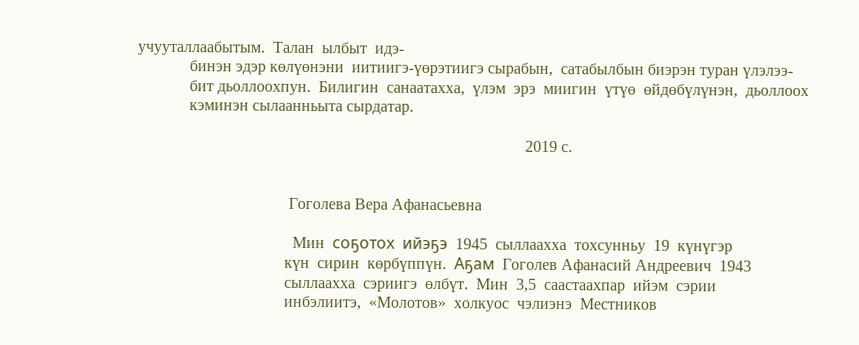учууталлаабытым.  Талан  ылбыт  идэ-
             бинэн эдэр көлүөнэни  иитиигэ-үөрэтиигэ сырабын,  сатабылбын биэрэн туран үлэлээ-
             бит дьоллоохпун.  Билигин  санаатахха,  үлэм  эрэ  миигин  үтүө  өйдөбүлүнэн,  дьоллоох
             кэминэн сылаанньыта сырдатар.

                                                                                                 2019 с.


                                      Гоголева Вера Афанасьевна

                                       Мин  соҕотох  ийэҕэ  1945  сыллаахха  тохсунньу  19  күнүгэр
                                     күн  сирин  көрбүппүн.  Аҕам  Гоголев Афанасий Андреевич  1943
                                     сыллаахха  сэриигэ  өлбүт.  Мин  3,5  саастаахпар  ийэм  сэрии
                                     инбэлиитэ,  «Молотов»  холкуос  чэлиэнэ  Местников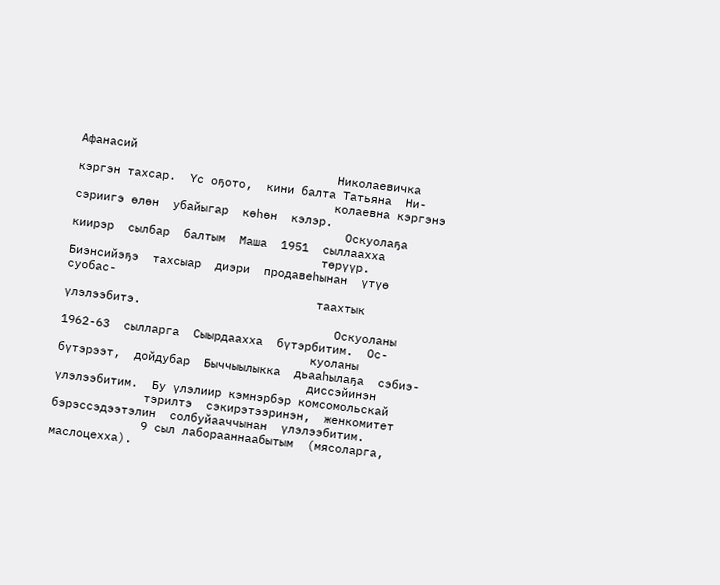Афанасий
                                     Николаевичка кэргэн тахсар.  Үс оҕото,  кини балта Татьяна  Ни-
                                     колаевна кэргэнэ сэриигэ өлөн  убайыгар  көһөн  кэлэр.
                                       Оскуолаҕа  киирэр  сылбар  балтым  Маша  1951  сыллаахха
                                    төрүүр.  Биэнсийэҕэ  тахсыар  диэри  продавеһынан  үтүө  суобас-
                                    таахтык үлэлээбитэ.
                                       Оскуоланы  1962-63  сылларга  Сыырдаахха  бүтэрбитим.  Ос-
                                    куоланы  бүтэрээт,  дойдубар  Быччыылыкка  дьааһылаҕа  сэбиэ-
                                    диссэйинэн үлэлээбитим.  Бу үлэлиир кэмнэрбэр комсомольскай
             тэрилтэ  сэкирэтээринэн,  женкомитет  бэрэссэдээтэлин  солбуйааччынан  үлэлээбитим.
             9 сыл лаборааннаабытым  (мясоларга,  маслоцехха).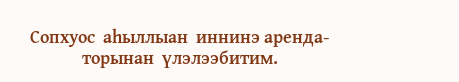Сопхуос  аһыллыан  иннинэ аренда-
             торынан  үлэлээбитим.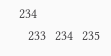234
   233   234   235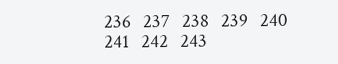236   237   238   239   240   241   242   243